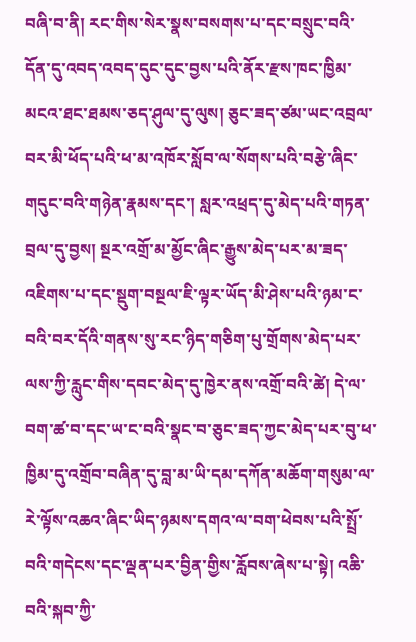བཞི་བ་ནི། རང་གིས་སེར་སྣས་བསགས་པ་དང་བསྲུང་བའི་དོན་དུ་འབད་འབད་དུང་དུང་བྱས་པའི་ནོར་རྫས་ཁང་ཁྱིམ་མངའ་ཐང་ཐམས་ཅད་ཤུལ་དུ་ལུས། ཅུང་ཟད་ཙམ་ཡང་འབྲལ་བར་མི་ཕོད་པའི་ཕ་མ་འཁོར་སློབ་ལ་སོགས་པའི་བརྩེ་ཞིང་གདུང་བའི་གཉེན་རྣམས་དང་། སླར་འཕྲད་དུ་མེད་པའི་གཏན་བྲལ་དུ་བྱས། སྔར་འགྲོ་མ་མྱོང་ཞིང་རྒྱུས་མེད་པར་མ་ཟད་འཇིགས་པ་དང་སྡུག་བསྔལ་ཇི་ལྟར་ཡོད་མི་ཤེས་པའི་ཉམ་ང་བའི་བར་དོའི་གནས་སུ་རང་ཉིད་གཅིག་པུ་གྲོགས་མེད་པར་ལས་ཀྱི་རླུང་གིས་དབང་མེད་དུ་ཁྱེར་ནས་འགྲོ་བའི་ཚེ། དེ་ལ་བག་ཚ་བ་དང་ཡ་ང་བའི་སྣང་བ་ཅུང་ཟད་ཀྱང་མེད་པར་བུ་ཕ་ཁྱིམ་དུ་འགྲོབ་བཞིན་དུ་བླ་མ་ཡི་དམ་དཀོན་མཆོག་གསུམ་ལ་རེ་ལྟོས་འཆའ་ཞིང་ཡིད་ཉམས་དགའ་ལ་བག་ཕེབས་པའི་སྤྲོ་བའི་གདེངས་དང་ལྡན་པར་བྱིན་གྱིས་རློབས་ཞེས་པ་སྟེ། འཆི་བའི་སྐབ་ཀྱི་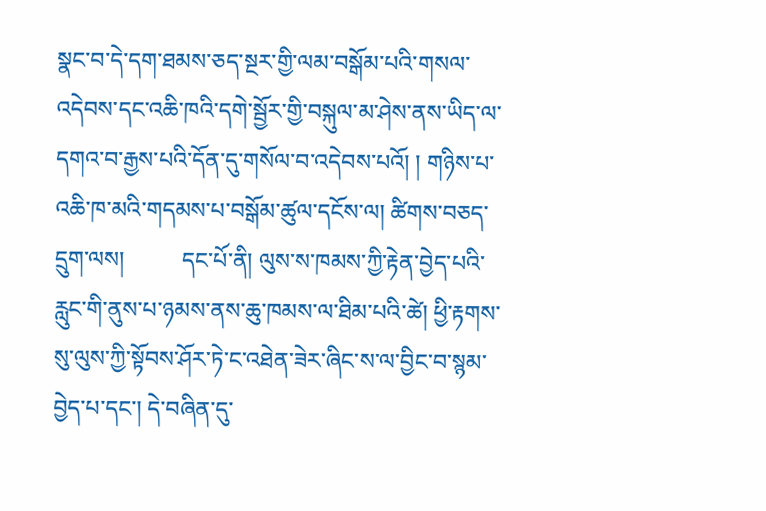སྣང་བ་དེ་དག་ཐམས་ཅད་སྔར་གྱི་ལམ་བསྒོམ་པའི་གསལ་འདེབས་དང་འཆི་ཁའི་དགེ་སྦྱོར་གྱི་བསྐུལ་མ་ཤེས་ནས་ཡིད་ལ་དགའ་བ་རྒྱས་པའི་དོན་དུ་གསོལ་བ་འདེབས་པའོ། ། གཉིས་པ་འཆི་ཁ་མའི་གདམས་པ་བསྒོམ་ཚུལ་དངོས་ལ། ཚིགས་བཅད་དྲུག་ལས།          དང་པོ་ནི། ལུས་ས་ཁམས་ཀྱི་རྟེན་བྱེད་པའི་རླུང་གི་ནུས་པ་ཉམས་ནས་ཆུ་ཁམས་ལ་ཐིམ་པའི་ཚེ། ཕྱི་རྟགས་སུ་ལུས་ཀྱི་སྟོབས་ཤོར་ཏེ་ང་འཐེན་ཟེར་ཞིང་ས་ལ་བྱིང་བ་སྙམ་བྱེད་པ་དང་། དེ་བཞིན་དུ་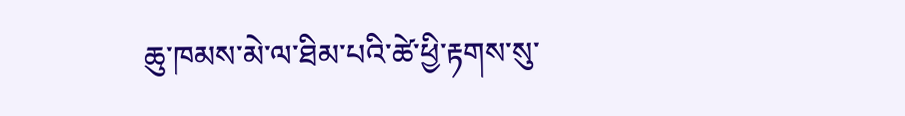ཆུ་ཁམས་མེ་ལ་ཐིམ་པའི་ཚེ་ཕྱི་རྟགས་སུ་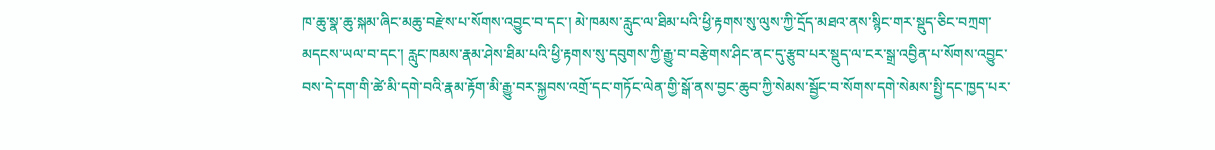ཁ་ཆུ་སྣ་ཆུ་སྐམ་ཞིང་མཆུ་བརྫེས་པ་སོགས་འབྱུང་བ་དང་། མེ་ཁམས་རླུང་ལ་ཐིམ་པའི་ཕྱི་རྟགས་སུ་ལུས་ཀྱི་དྲོད་མཐའ་ནས་སྙིང་གར་སྡུད་ཅིང་བཀྲག་མདངས་ཡལ་བ་དང་། རླུང་ཁམས་རྣམ་ཤེས་ཐིམ་པའི་ཕྱི་རྟགས་སུ་དབུགས་ཀྱི་རྒྱུ་བ་བརྩེགས་ཤིང་ནང་དུ་རྩུབ་པར་སྡུད་ལ་ངར་སྒྲ་འབྱིན་པ་སོགས་འབྱུང་བས་དེ་དག་གི་ཚེ་མི་དགེ་བའི་རྣམ་རྟོག་མི་རྒྱུ་བར་སྐྱབས་འགྲོ་དང་གཏོང་ལེན་གྱི་སྒོ་ནས་བྱང་ཆུབ་ཀྱི་སེམས་སྦྱོང་བ་སོགས་དགེ་སེམས་སྤྱི་དང་ཁྱད་པར་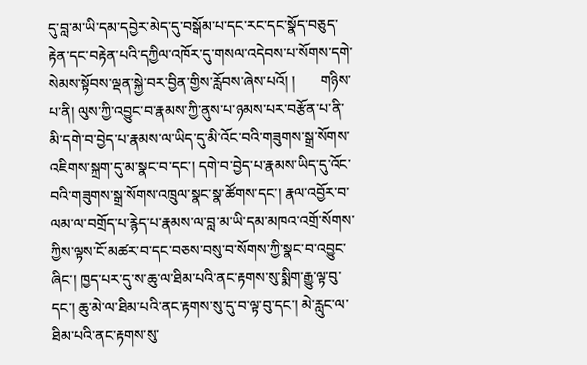དུ་བླ་མ་ཡི་དམ་དབྱེར་མེད་དུ་བསྒོམ་པ་དང་རང་དང་སྣོད་བཅུད་རྟེན་དང་བརྟེན་པའི་དཀྱིལ་འཁོར་དུ་གསལ་འདེབས་པ་སོགས་དགེ་སེམས་སྟོབས་ལྡན་སྐྱེ་བར་བྱིན་གྱིས་རློབས་ཞེས་པའོ། །       གཉིས་པ་ནི། ལུས་ཀྱི་འབྱུང་བ་རྣམས་ཀྱི་ནུས་པ་ཉམས་པར་བརྩོན་པ་ནི་མི་དགེ་བ་བྱེད་པ་རྣམས་ལ་ཡིད་དུ་མི་འོང་བའི་གཟུགས་སྒྲ་སོགས་འཇིགས་སྐྲག་དུ་མ་སྣང་བ་དང་། དགེ་བ་བྱེད་པ་རྣམས་ཡིད་དུ་འོང་བའི་གཟུགས་སྒྲ་སོགས་འཁྲུལ་སྣང་སྣ་ཚོགས་དང་། རྣལ་འབྱོར་བ་ལམ་ལ་བགྲོད་པ་རྙེད་པ་རྣམས་ལ་བླ་མ་ཡི་དམ་མཁའ་འགྲོ་སོགས་ཀྱིས་ལྟས་ངོ་མཚར་བ་དང་བཅས་བསུ་བ་སོགས་ཀྱི་སྣང་བ་འབྱུང་ཞིང་། ཁྱད་པར་དུ་ས་ཆུ་ལ་ཐིམ་པའི་ནང་རྟགས་སུ་སྨིག་རྒྱུ་ལྟ་བུ་དང་། ཆུ་མེ་ལ་ཐིམ་པའི་ནང་རྟགས་སུ་དུ་བ་ལྟ་བུ་དང་། མེ་རླུང་ལ་ཐིམ་པའི་ནང་རྟགས་སུ་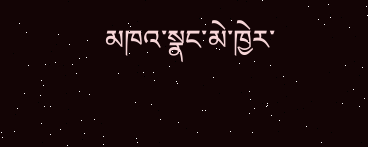མཁའ་སྣང་མེ་ཁྱེར་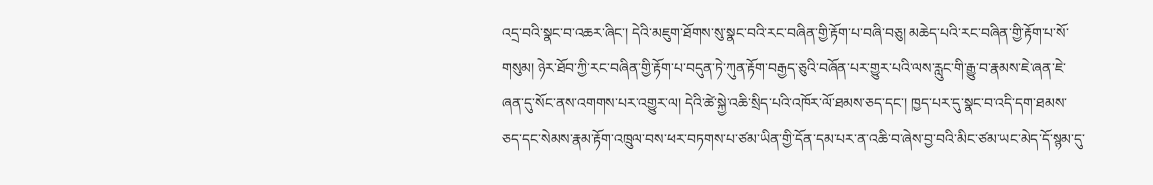འདྲ་བའི་སྣང་བ་འཆར་ཞིང་། དེའི་མཇུག་ཐོགས་སུ་སྣང་བའི་རང་བཞིན་གྱི་རྟོག་པ་བཞི་བཅུ། མཆེད་པའི་རང་བཞིན་གྱི་རྟོག་པ་སོ་གསུམ། ཉེར་ཐོབ་ཀྱི་རང་བཞིན་གྱི་རྟོག་པ་བདུན་ཏེ་ཀུན་རྟོག་བརྒྱད་ཅུའི་བཞོན་པར་གྱུར་པའི་ལས་རླུང་གི་རྒྱུ་བ་རྣམས་ཇེ་ཞན་ཇེ་ཞན་དུ་སོང་ནས་འགགས་པར་འགྱུར་ལ། དེའི་ཚེ་སྐྱེ་འཆི་སྲིད་པའི་འཁོར་ལོ་ཐམས་ཅད་དང་། ཁྱད་པར་དུ་སྣང་བ་འདི་དག་ཐམས་ཅད་དང་སེམས་རྣམ་རྟོག་འཁྲུལ་བས་ཕར་བཏགས་པ་ཙམ་ཡིན་གྱི་དོན་དམ་པར་ན་འཆི་བ་ཞེས་བྱ་བའི་མིང་ཙམ་ཡང་མེད་དོ་སྙམ་དུ་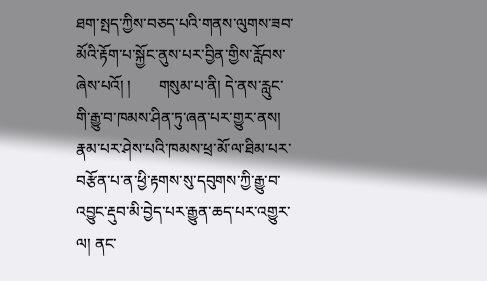ཐག་སྤད་ཀྱིས་བཅད་པའི་གནས་ལུགས་ཟབ་མོའི་རྟོག་པ་སྐྱོང་ནུས་པར་བྱིན་གྱིས་རློབས་ཞེས་པའོ། །       གསུམ་པ་ནི། དེ་ནས་རླུང་གི་རྒྱུ་བ་ཁམས་ཤིན་ཏུ་ཞན་པར་གྱུར་ནས། རྣམ་པར་ཤེས་པའི་ཁམས་ཕྲ་མོ་ལ་ཐིམ་པར་བརྩོན་པ་ན་ཕྱི་རྟགས་སུ་དབུགས་ཀྱི་རྒྱུ་བ་འབྱུང་རྡུབ་མི་བྱེད་པར་རྒྱུན་ཆད་པར་འགྱུར་ལ། ནང་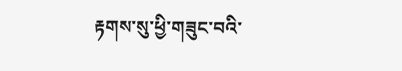རྟགས་སུ་ཕྱི་གཟུང་བའི་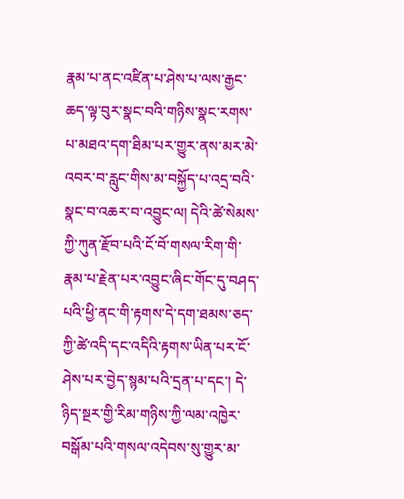རྣམ་པ་ནང་འཛིན་པ་ཤེས་པ་ལས་རྒྱང་ཆད་ལྟ་བུར་སྣང་བའི་གཉིས་སྣང་རགས་པ་མཐའ་དག་ཐིམ་པར་གྱུར་ནས་མར་མེ་འབར་བ་རླུང་གིས་མ་བསྐྱོད་པ་འདྲ་བའི་སྣང་བ་འཆར་བ་འབྱུང་ལ། དེའི་ཚེ་སེམས་ཀྱི་ཀུན་རྫོབ་པའི་ངོ་བོ་གསལ་རིག་གི་རྣམ་པ་རྗེན་པར་འབྱུང་ཞིང་གོང་དུ་བཤད་པའི་ཕྱི་ནང་གི་རྟགས་དེ་དག་ཐམས་ཅད་ཀྱི་ཚེ་འདི་དང་འདིའི་རྟགས་ཡིན་པར་ངོ་ཤེས་པར་བྱེད་སྙམ་པའི་དྲན་པ་དང་། དེ་ཉིད་སྔར་གྱི་རིམ་གཉིས་ཀྱི་ལམ་འཁྱེར་བསྒོམ་པའི་གསལ་འདེབས་སུ་གྱུར་མ་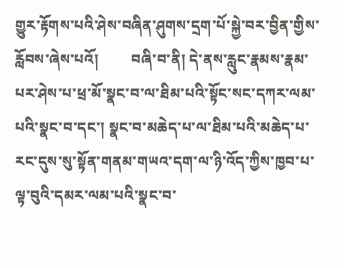གྱུར་རྟོགས་པའི་ཤེས་བཞིན་ཤུགས་དྲག་པོ་སྐྱེ་བར་བྱིན་གྱིས་རློབས་ཞེས་པའོ།         བཞི་བ་ནི། དེ་ནས་རླུང་རྣམས་རྣམ་པར་ཤེས་པ་ཕྲ་མོ་སྣང་བ་ལ་ཐིམ་པའི་སྟོང་སང་དཀར་ལམ་པའི་སྣང་བ་དང་། སྣང་བ་མཆེད་པ་ལ་ཐིམ་པའི་མཆེད་པ་རང་དུས་སུ་སྟོན་གནམ་གཡའ་དག་ལ་ཉི་འོད་ཀྱིས་ཁྱབ་པ་ལྟ་བུའི་དམར་ལམ་པའི་སྣང་བ་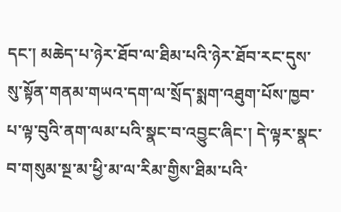དང་། མཆེད་པ་ཉེར་ཐོབ་ལ་ཐིམ་པའི་ཉེར་ཐོབ་རང་དུས་སུ་སྟོན་གནམ་གཡའ་དག་ལ་སྲོད་སྨག་འཐུག་པོས་ཁྱབ་པ་ལྟ་བུའི་ནག་ལམ་པའི་སྣང་བ་འབྱུང་ཞིང་། དེ་ལྟར་སྣང་བ་གསུམ་སྔ་མ་ཕྱི་མ་ལ་རིམ་གྱིས་ཐིམ་པའི་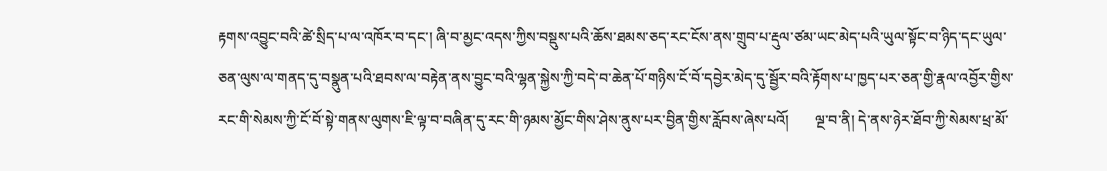རྟགས་འབྱུང་བའི་ཚེ་སྲིད་པ་ལ་འཁོར་བ་དང་། ཞི་བ་མྱང་འདས་ཀྱིས་བསྡུས་པའི་ཆོས་ཐམས་ཅད་རང་ངོས་ནས་གྲུབ་པ་རྡུལ་ཙམ་ཡང་མེད་པའི་ཡུལ་སྟོང་བ་ཉིད་དང་ཡུལ་ཅན་ལུས་ལ་གནད་དུ་བསྣུན་པའི་ཐབས་ལ་བརྟེན་ནས་བྱུང་བའི་ལྷན་སྐྱེས་ཀྱི་བདེ་བ་ཆེན་པོ་གཉིས་ངོ་བོ་དབྱེར་མེད་དུ་སྦྱོར་བའི་རྟོགས་པ་ཁྱད་པར་ཅན་གྱི་རྣལ་འབྱོར་གྱིས་རང་གི་སེམས་ཀྱི་ངོ་བོ་སྟེ་གནས་ལུགས་ཇི་ལྟ་བ་བཞིན་དུ་རང་གི་ཉམས་མྱོང་གིས་ཤེས་ནུས་པར་བྱིན་གྱིས་རློབས་ཞེས་པའོ།       ལྔ་བ་ནི། དེ་ནས་ཉེར་ཐོབ་ཀྱི་སེམས་ཕྲ་མོ་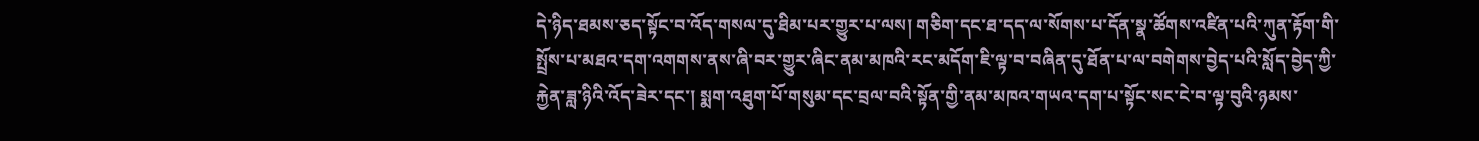དེ་ཉིད་ཐམས་ཅད་སྟོང་བ་འོད་གསལ་དུ་ཐིམ་པར་གྱུར་པ་ལས། གཅིག་དང་ཐ་དད་ལ་སོགས་པ་དོན་སྣ་ཚོགས་འཛིན་པའི་ཀུན་རྟོག་གི་སྤྲོས་པ་མཐའ་དག་འགགས་ནས་ཞི་བར་གྱུར་ཞིང་ནམ་མཁའི་རང་མདོག་ཇི་ལྟ་བ་བཞིན་དུ་ཐོན་པ་ལ་བགེགས་བྱེད་པའི་སློད་བྱེད་ཀྱི་རྐྱེན་ཟླ་ཉིའི་འོད་ཟེར་དང་། སྨག་འཐུག་པོ་གསུམ་དང་བྲལ་བའི་སྟོན་གྱི་ནམ་མཁའ་གཡའ་དག་པ་སྟོང་སང་ངེ་བ་ལྟ་བུའི་ཉམས་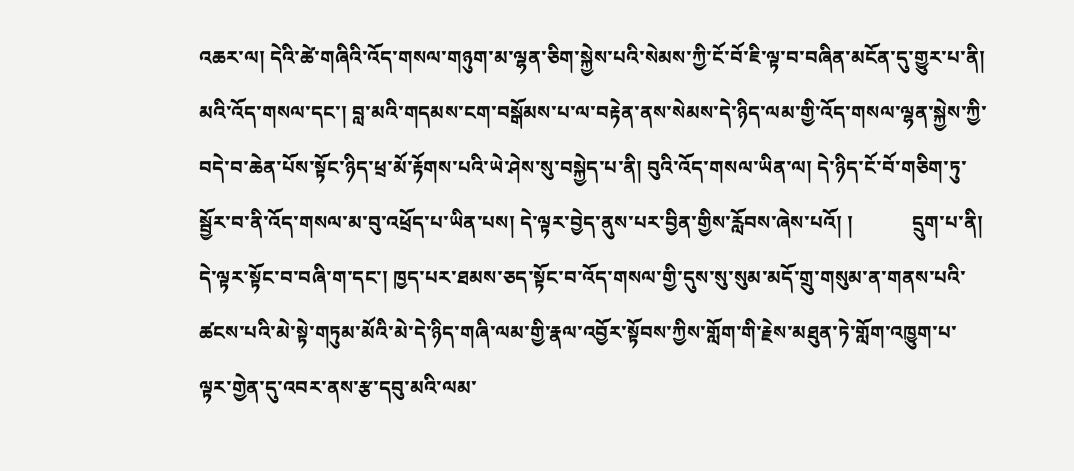འཆར་ལ། དེའི་ཚེ་གཞིའི་འོད་གསལ་གཉུག་མ་ལྷན་ཅིག་སྐྱེས་པའི་སེམས་ཀྱི་ངོ་བོ་ཇི་ལྟ་བ་བཞིན་མངོན་དུ་གྱུར་པ་ནི། མའི་འོད་གསལ་དང་། བླ་མའི་གདམས་ངག་བསྒོམས་པ་ལ་བརྟེན་ནས་སེམས་དེ་ཉིད་ལམ་གྱི་འོད་གསལ་ལྷན་སྐྱེས་ཀྱི་བདེ་བ་ཆེན་པོས་སྟོང་ཉིད་ཕྲ་མོ་རྟོགས་པའི་ཡེ་ཤེས་སུ་བསྐྱེད་པ་ནི། བུའི་འོད་གསལ་ཡིན་ལ། དེ་ཉིད་ངོ་བོ་གཅིག་ཏུ་སྦྱོར་བ་ནི་འོད་གསལ་མ་བུ་འཕྲོད་པ་ཡིན་པས། དེ་ལྟར་བྱེད་ནུས་པར་བྱིན་གྱིས་རློབས་ཞེས་པའོ། །            དྲུག་པ་ནི། དེ་ལྟར་སྟོང་བ་བཞི་ག་དང་། ཁྱད་པར་ཐམས་ཅད་སྟོང་བ་འོད་གསལ་གྱི་དུས་སུ་སུམ་མདོ་གྲུ་གསུམ་ན་གནས་པའི་ཚངས་པའི་མེ་སྟེ་གཏུམ་མོའི་མེ་དེ་ཉིད་གཞི་ལམ་གྱི་རྣལ་འབྱོར་སྟོབས་ཀྱིས་གློག་གི་རྗེས་མཐུན་ཏེ་གློག་འཁྱུག་པ་ལྟར་གྱེན་དུ་འབར་ནས་རྩ་དབུ་མའི་ལམ་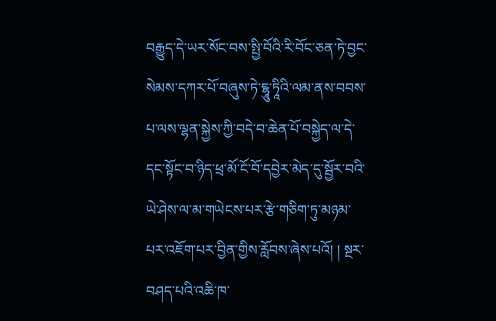བརྒྱུད་དེ་ཡར་སོང་བས་སྤྱི་བོའི་རི་བོང་ཅན་ཏེ་བྱང་སེམས་དཀར་པོ་བཞུས་ཏེ་ངྷཱུ་ཏཱིའི་ལམ་ནས་བབས་པ་ལས་ལྷན་སྐྱེས་ཀྱི་བདེ་བ་ཆེན་པོ་བསྐྱེད་ལ་དེ་དང་སྟོང་བ་ཉིད་ཕྲ་མོ་ངོ་བོ་དབྱེར་མེད་དུ་སྦྱོར་བའི་ཡེ་ཤེས་ལ་མ་གཡེངས་པར་རྩེ་གཅིག་ཏུ་མཉམ་པར་འཇོག་པར་བྱིན་གྱིས་རློབས་ཞེས་པའོ། ། སྔར་བཤད་པའི་འཆི་ཁ་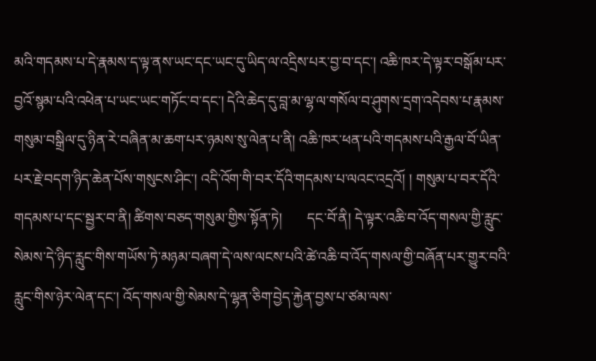མའི་གདམས་པ་དེ་རྣམས་ད་ལྟ་ནས་ཡང་དང་ཡང་དུ་ཡིད་ལ་འདྲིས་པར་བྱ་བ་དང་། འཆི་ཁར་དེ་ལྟར་བསྒོམ་པར་བྱའོ་སྙམ་པའི་འཕེན་པ་ཡང་ཡང་གཏོང་བ་དང་། དེའི་ཆེད་དུ་བླ་མ་ལྷ་ལ་གསོལ་བ་ཤུགས་དྲག་འདེབས་པ་རྣམས་གསུམ་བསྒྲིལ་དུ་ཉིན་རེ་བཞིན་མ་ཆག་པར་ཉམས་སུ་ལེན་པ་ནི། འཆི་ཁར་ཕན་པའི་གདམས་པའི་རྒྱལ་བོ་ཡིན་པར་རྗེ་བདག་ཉིད་ཆེན་པོས་གསུངས་ཤིང་། འདི་འོག་གི་བར་དོའི་གདམས་པ་ལའང་འདྲའོ། ། གསུམ་པ་བར་དོའི་གདམས་པ་དང་སྦྱར་བ་ནི། ཚིགས་བཅད་གསུམ་གྱིས་སྟོན་ཏེ།       དང་བོ་ནི། དེ་ལྟར་འཆི་བ་འོད་གསལ་གྱི་རླུང་སེམས་དེ་ཉིད་རླུང་གིས་གཡོས་ཏེ་མཉམ་བཞག་དེ་ལས་ལངས་པའི་ཚེ་འཆི་བ་འོད་གསལ་གྱི་བཞོན་པར་གྱུར་བའི་རླུང་གིས་ཉེར་ལེན་དང་། འོད་གསལ་གྱི་སེམས་དེ་ལྷན་ཅིག་བྱེད་རྐྱེན་བྱས་པ་ཙམ་ལས་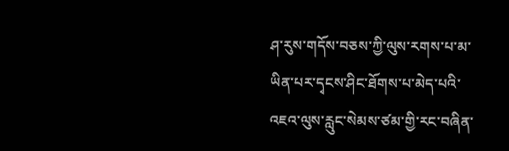ཤ་རུས་གདོས་བཅས་ཀྱི་ལུས་རགས་པ་མ་ཡིན་པར་དྭངས་ཤིང་ཐོགས་པ་མེད་པའི་འཇའ་ལུས་རླུང་སེམས་ཙམ་གྱི་རང་བཞིན་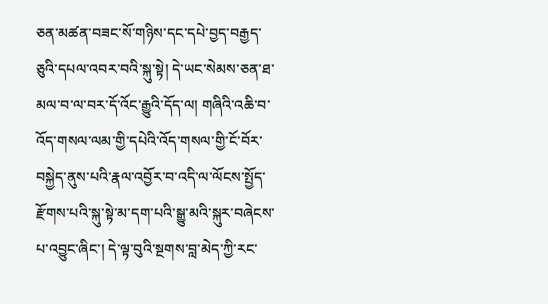ཅན་མཚན་བཟང་སོ་གཉིས་དང་དཔེ་བྱད་བརྒྱད་ཅུའི་དཔལ་འབར་བའི་སྐུ་སྟེ། དེ་ཡང་སེམས་ཅན་ཐ་མལ་བ་ལ་བར་དོ་འོང་རྒྱུའི་དོད་ལ། གཞིའི་འཆི་བ་འོད་གསལ་ལམ་གྱི་དཔེའི་འོད་གསལ་གྱི་ངོ་བོར་བསྐྱེད་ནུས་པའི་རྣལ་འབྱོར་བ་འདི་ལ་ལོངས་སྤྱོད་རྫོགས་པའི་སྐུ་སྟེ་མ་དག་པའི་སྒྱུ་མའི་སྐུར་བཞེངས་པ་འབྱུང་ཞིང་། དེ་ལྟ་བུའི་སྔགས་བླ་མེད་ཀྱི་རང་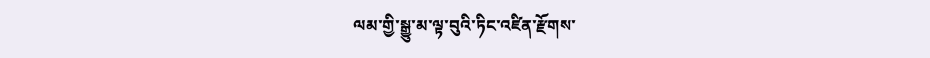ལམ་གྱི་སྒྱུ་མ་ལྟ་བུའི་ཏིང་འཛིན་རྫོགས་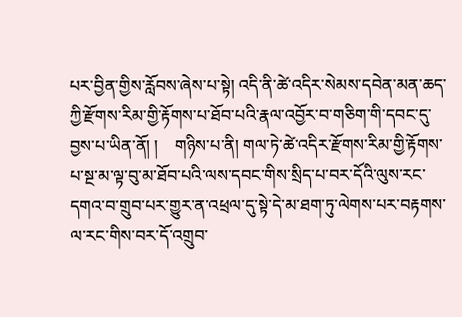པར་བྱིན་གྱིས་རློབས་ཞེས་པ་སྟེ། འདི་ནི་ཚེ་འདིར་སེམས་དབེན་མན་ཆད་ཀྱི་རྫོགས་རིམ་གྱི་རྟོགས་པ་ཐོབ་པའི་རྣལ་འབྱོར་བ་གཅིག་གི་དབང་དུ་བྱས་པ་ཡིན་ནོ། །    གཉིས་པ་ནི། གལ་ཏེ་ཚེ་འདིར་རྫོགས་རིམ་གྱི་རྟོགས་པ་སྔ་མ་ལྟ་བུ་མ་ཐོབ་པའི་ལས་དབང་གིས་སྲིད་པ་བར་དོའི་ལུས་རང་དགའ་བ་གྲུབ་པར་གྱུར་ན་འཕྲལ་དུ་སྟེ་དེ་མ་ཐག་ཏུ་ལེགས་པར་བརྟགས་ལ་རང་གིས་བར་དོ་འགྲུབ་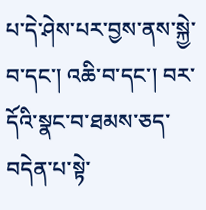པ་དེ་ཤེས་པར་བྱས་ནས་སྐྱེ་བ་དང་། འཆི་བ་དང་། བར་དོའི་སྣང་བ་ཐམས་ཅད་བདེན་པ་སྟེ་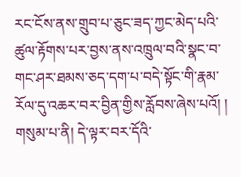རང་ངོས་ནས་གྲུབ་པ་ཅུང་ཟད་ཀྱང་མེད་པའི་ཚུལ་རྟོགས་པར་བྱས་ནས་འཁྲུལ་བའི་སྣང་བ་གང་ཤར་ཐམས་ཅད་དག་པ་བདེ་སྟོང་གི་རྣམ་རོལ་དུ་འཆར་བར་བྱིན་གྱིས་རློབས་ཞེས་པའོ། །     གསུམ་པ་ནི། དེ་ལྟར་བར་དོའི་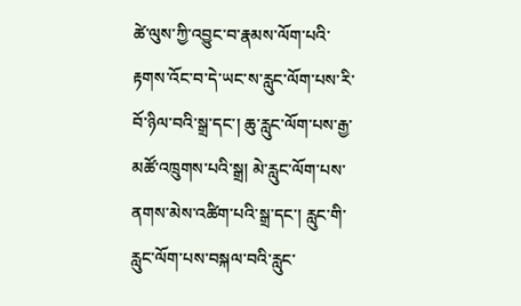ཚེ་ལུས་ཀྱི་འབྱུང་བ་རྣམས་ལོག་པའི་རྟགས་འོང་བ་དེ་ཡང་ས་རླུང་ལོག་པས་རི་བོ་ཉིལ་བའི་སྒྲ་དང་། ཆུ་རླུང་ལོག་པས་རྒྱ་མཚོ་འཁྲུགས་པའི་སྒྲ། མེ་རླུང་ལོག་པས་ནགས་མེས་འཚིག་པའི་སྒྲ་དང་། རླུང་གི་རླུང་ལོག་པས་བསྐལ་བའི་རླུང་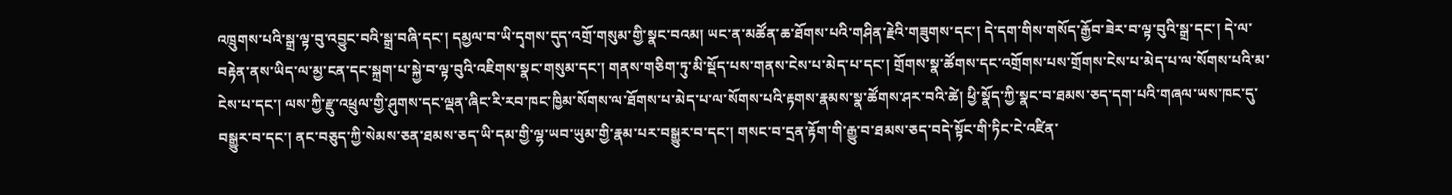འཁྲུགས་པའི་སྒྲ་ལྟ་བུ་འབྱུང་བའི་སྒྲ་བཞི་དང་། དམྱལ་བ་ཡི་དྭགས་དུད་འགྲོ་གསུམ་གྱི་སྣང་བའམ། ཡང་ན་མཚོན་ཆ་ཐོགས་པའི་གཤིན་རྗེའི་གཟུགས་དང་། དེ་དག་གིས་གསོད་རྒྱོབ་ཟེར་བ་ལྟ་བུའི་སྒྲ་དང་། དེ་ལ་བརྟེན་ནས་ཡིད་ལ་མྱ་ངན་དང་སྐྲག་པ་སྐྱེ་བ་ལྟ་བུའི་འཇིགས་སྣང་གསུམ་དང་། གནས་གཅིག་ཏུ་མི་སྡོད་པས་གནས་ངེས་པ་མེད་པ་དང་། གྲོགས་སྣ་ཚོགས་དང་འགྲོགས་པས་གྲོགས་ངེས་པ་མེད་པ་ལ་སོགས་པའི་མ་ངེས་པ་དང་། ལས་ཀྱི་རྫུ་འཕྲུལ་གྱི་ཤུགས་དང་ལྡན་ཞིང་རི་རབ་ཁང་ཁྱིམ་སོགས་ལ་ཐོགས་པ་མེད་པ་ལ་སོགས་པའི་རྟགས་རྣམས་སྣ་ཚོགས་ཤར་བའི་ཚེ། ཕྱི་སྣོད་ཀྱི་སྣང་བ་ཐམས་ཅད་དག་པའི་གཞལ་ཡས་ཁང་དུ་བསྒྱུར་བ་དང་། ནང་བཅུད་ཀྱི་སེམས་ཅན་ཐམས་ཅད་ཡི་དམ་གྱི་ལྷ་ཡབ་ཡུམ་གྱི་རྣམ་པར་བསྒྱུར་བ་དང་། གསང་བ་དྲན་རྟོག་གི་རྒྱུ་བ་ཐམས་ཅད་བདེ་སྟོང་གི་ཏིང་ངེ་འཛིན་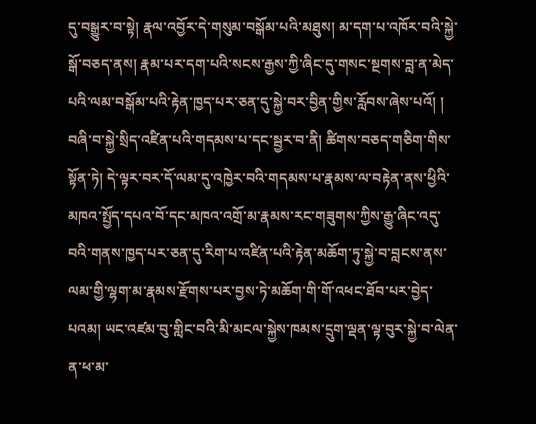དུ་བསྒྱུར་བ་སྟེ། རྣལ་འབྱོར་དེ་གསུམ་བསྒོམ་པའི་མཐུས། མ་དག་པ་འཁོར་བའི་སྐྱེ་སྒོ་བཅད་ནས། རྣམ་པར་དག་པའི་སངས་རྒྱས་ཀྱི་ཞིང་དུ་གསང་སྔགས་བླ་ན་མེད་པའི་ལམ་བསྒོམ་པའི་རྟེན་ཁྱད་པར་ཅན་དུ་སྐྱེ་བར་བྱིན་གྱིས་རློབས་ཞེས་པའོ། །      བཞི་བ་སྐྱེ་སྲིད་འཛིན་པའི་གདམས་པ་དང་སྦྱར་བ་ནི། ཚིགས་བཅད་གཅིག་གིས་སྟོན་ཏེ། དེ་ལྟར་བར་དོ་ལམ་དུ་འཁྱེར་བའི་གདམས་པ་རྣམས་ལ་བརྟེན་ནས་ཕྱིའི་མཁའ་སྤྱོད་དཔའ་བོ་དང་མཁའ་འགྲོ་མ་རྣམས་རང་གཟུགས་ཀྱིས་རྒྱུ་ཞིང་འདུ་བའི་གནས་ཁྱད་པར་ཅན་དུ་རིག་པ་འཛིན་པའི་རྟེན་མཆོག་ཏུ་སྐྱེ་བ་བླངས་ནས་ལམ་གྱི་ལྷག་མ་རྣམས་རྫོགས་པར་བྱས་ཏེ་མཆོག་གི་གོ་འཕང་ཐོབ་པར་བྱེད་པའམ། ཡང་འཛམ་བུ་གླིང་བའི་མི་མངལ་སྐྱེས་ཁམས་དྲུག་ལྡན་ལྟ་བུར་སྐྱེ་བ་ལེན་ན་ཕ་མ་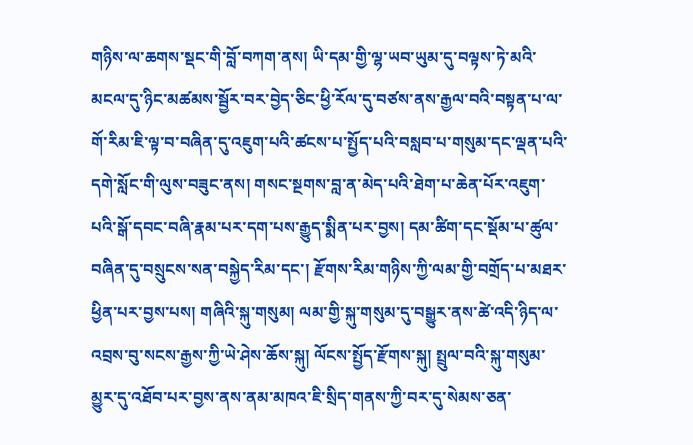གཉིས་ལ་ཆགས་སྡང་གི་བློ་བཀག་ནས། ཡི་དམ་གྱི་ལྷ་ཡབ་ཡུམ་དུ་བལྟས་ཏེ་མའི་མངལ་དུ་ཉིང་མཚམས་སྦྱོར་བར་བྱེད་ཅིང་ཕྱི་རོལ་དུ་བཙས་ནས་རྒྱལ་བའི་བསྟན་པ་ལ་གོ་རིམ་ཇི་ལྟ་བ་བཞིན་དུ་འཇུག་པའི་ཚངས་པ་སྤྱོད་པའི་བསླབ་པ་གསུམ་དང་ལྡན་པའི་དགེ་སློང་གི་ལུས་བཟུང་ནས། གསང་སྔགས་བླ་ན་མེད་པའི་ཐེག་པ་ཆེན་པོར་འཇུག་པའི་སྒོ་དབང་བཞི་རྣམ་པར་དག་པས་རྒྱུད་སྨིན་པར་བྱས། དམ་ཚིག་དང་སྡོམ་པ་ཚུལ་བཞིན་དུ་བསྲུངས་སན་བསྐྱེད་རིམ་དང་། རྫོགས་རིམ་གཉིས་ཀྱི་ལམ་གྱི་བགྲོད་པ་མཐར་ཕྱིན་པར་བྱས་པས། གཞིའི་སྐུ་གསུམ། ལམ་གྱི་སྐུ་གསུམ་དུ་བསྒྱུར་ནས་ཚེ་འདི་ཉིད་ལ་འབྲས་བུ་སངས་རྒྱས་ཀྱི་ཡེ་ཤེས་ཆོས་སྐུ། ལོངས་སྤྱོད་རྫོགས་སྐུ། སྤྲུལ་བའི་སྐུ་གསུམ་མྱུར་དུ་འཐོབ་པར་བྱས་ནས་ནམ་མཁའ་ཇི་སྲིད་གནས་ཀྱི་བར་དུ་སེམས་ཅན་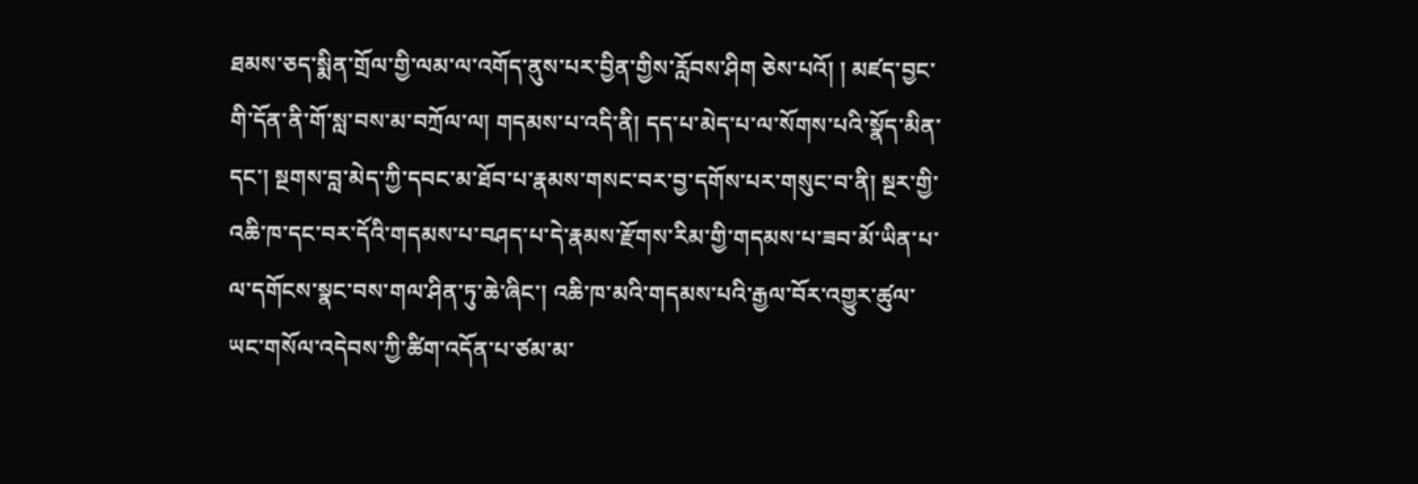ཐམས་ཅད་སྨིན་གྲོལ་གྱི་ལམ་ལ་འགོད་ནུས་པར་བྱིན་གྱིས་རློབས་ཤིག ཅེས་པའོ། ། མཛད་བྱང་གི་དོན་ནི་གོ་སླ་བས་མ་བཀྲོལ་ལ། གདམས་པ་འདི་ནི། དད་པ་མེད་པ་ལ་སོགས་པའི་སྣོད་མིན་དང་། སྔགས་བླ་མེད་ཀྱི་དབང་མ་ཐོབ་པ་རྣམས་གསང་བར་བྱ་དགོས་པར་གསུང་བ་ནི། སྔར་གྱི་འཆི་ཁ་དང་བར་དོའི་གདམས་པ་བཤད་པ་དེ་རྣམས་རྫོགས་རིམ་གྱི་གདམས་པ་ཟབ་མོ་ཡིན་པ་ལ་དགོངས་སྣང་བས་གལ་ཤིན་ཏུ་ཆེ་ཞིང་། འཆི་ཁ་མའི་གདམས་པའི་རྒྱལ་བོར་འགྱུར་ཚུལ་ཡང་གསོལ་འདེབས་ཀྱི་ཚིག་འདོན་པ་ཙམ་མ་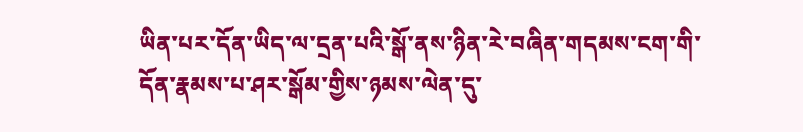ཡིན་པར་དོན་ཡིད་ལ་དྲན་པའི་སྒོ་ནས་ཉིན་རེ་བཞིན་གདམས་ངག་གི་དོན་རྣམས་པ་ཤར་སྒོམ་གྱིས་ཉམས་ལེན་དུ་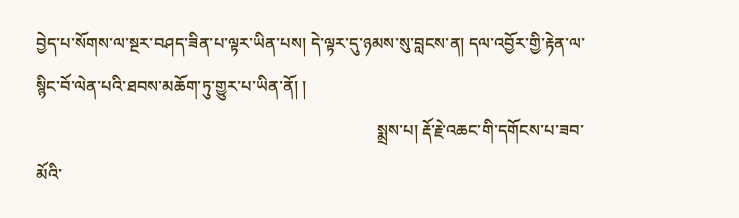བྱེད་པ་སོགས་ལ་སྔར་བཤད་ཟིན་པ་ལྟར་ཡིན་པས། དེ་ལྟར་དུ་ཉམས་སུ་བླངས་ན། དལ་འབྱོར་གྱི་རྟེན་ལ་སྙིང་བོ་ལེན་པའི་ཐབས་མཆོག་ཏུ་གྱུར་པ་ཡིན་ནོ། །
                                                                                  སྨྲས་པ། རྡོ་རྗེ་འཆང་གི་དགོངས་པ་ཟབ་མོའི་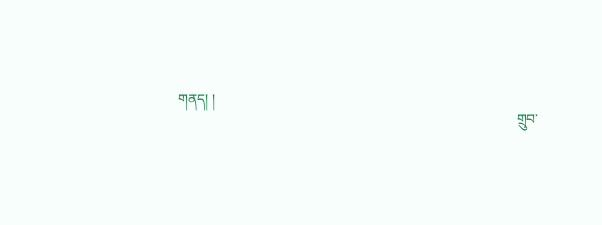གནད། །
                                                                                             གྲུབ་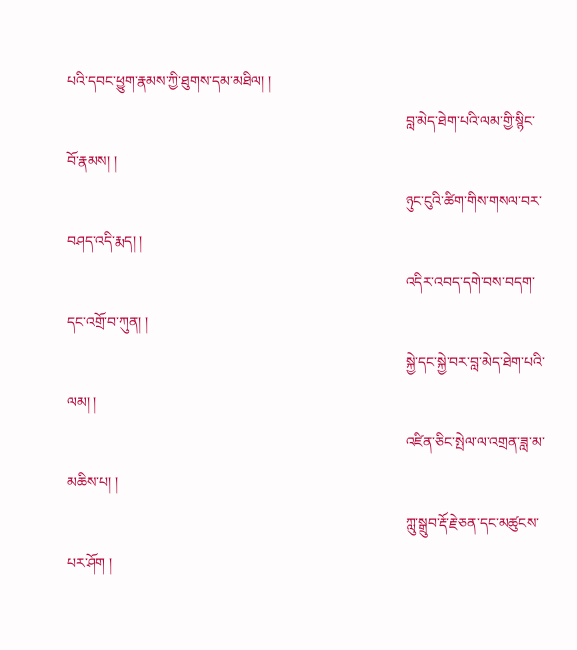པའི་དབང་ཕྱུག་རྣམས་ཀྱི་ཐུགས་དམ་མཐིལ། །
                                                                                             བླ་མེད་ཐེག་པའི་ལམ་གྱི་སྙིང་བོ་རྣམས། །
                                                                                             ཉུང་ངུའི་ཚིག་གིས་གསལ་བར་བཤད་འདི་རྨད། །
                                                                                             འདིར་འབད་དགེ་བས་བདག་དང་འགྲོ་བ་ཀུན། །
                                                                                             སྐྱེ་དང་སྐྱེ་བར་བླ་མེད་ཐེག་པའི་ལམ། །
                                                                                             འཛིན་ཅིང་སྤེལ་ལ་འགྲན་ཟླ་མ་མཆིས་པ། །
                                                                                             ཀླུ་སྒྲུབ་རྡོ་རྗེ་ཅན་དང་མཚུངས་པར་ཤོག །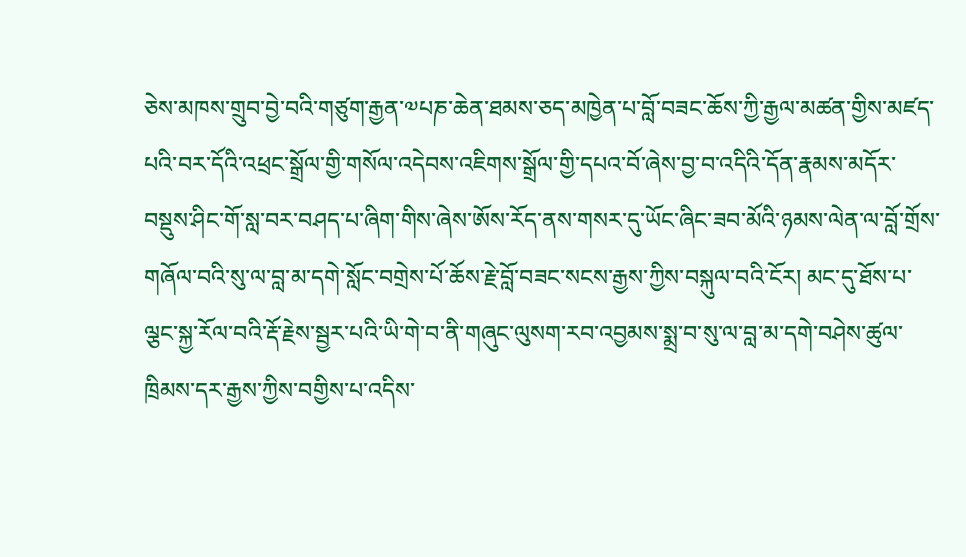ཅེས་མཁས་གྲུབ་བྱེ་བའི་གཙུག་རྒྱན་༧པཎ་ཆེན་ཐམས་ཅད་མཁྱེན་པ་བློ་བཟང་ཆོས་ཀྱི་རྒྱལ་མཚན་གྱིས་མཛད་པའི་བར་དོའི་འཕྲང་སྒྲོལ་གྱི་གསོལ་འདེབས་འཇིགས་སྒྲོལ་གྱི་དཔའ་བོ་ཞེས་བྱ་བ་འདིའི་དོན་རྣམས་མདོར་བསྡུས་ཤིང་གོ་སླ་བར་བཤད་པ་ཞིག་གིས་ཞེས་ཨོས་རོད་ནས་གསར་དུ་ཡོང་ཞིང་ཟབ་མོའི་ཉམས་ལེན་ལ་བློ་གྲོས་གཞོལ་བའི་སུ་ལ་བླ་མ་དགེ་སློང་བགྲེས་པོ་ཆོས་རྗེ་བློ་བཟང་སངས་རྒྱས་ཀྱིས་བསྐུལ་བའི་ངོར། མང་དུ་ཐོས་པ་ལྕང་སྐྱ་རོལ་བའི་རྡོ་རྗེས་སྦྱར་པའི་ཡི་གེ་བ་ནི་གཞུང་ལུསག་རབ་འབྱམས་སྨྲ་བ་སུ་ལ་བླ་མ་དགེ་བཤེས་ཚུལ་ཁྲིམས་དར་རྒྱས་ཀྱིས་བགྱིས་པ་འདིས་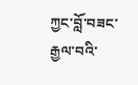ཀྱང་བློ་བཟང་རྒྱལ་བའི་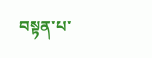བསྟན་པ་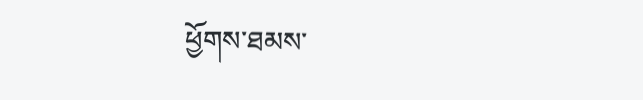ཕྱོགས་ཐམས་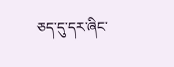ཅད་དུ་དར་ཞིང་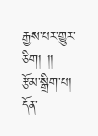རྒྱས་པར་གྱུར་ཅིག། །།
རྩོམ་སྒྲིག་པ། དོན་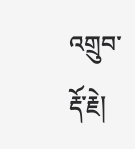འགྲུབ་རྡོ་རྗེ།